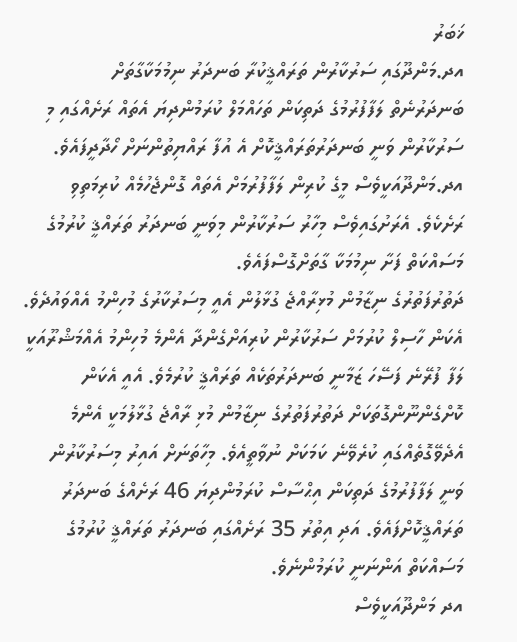ޚަބަރު
އދ.މަންދޫގައި ސަރުކާރުން ތަރައްޤީކުރާ ބަނދަރު ނިމުމަކާގާތަށް
ބަނދަރުނެތް ލަފާފުރުމުގެ ދަތިކަން ތަހައްމަލް ކުރަމުންދިޔަ އެތައް ރަށެއްގައި މި ސަރުކާރުން ވަނީ ބަނދަރުތަރައްޤީކޮށް އެ އުފާ ރައްޔިތުންނަށް ހޯދާދީފައެވެ. އދ.މަންދޫއަކީވެސް މީގެ ކުރިން ލަފާފުރުމަށް އެތައް ގޮންޖެހުމެއް ކުރިމަތިވި ރަށެކެވެ. އެރަށުގައިވެސް މިހާރު ސަރުކާރުން މިވަނީ ބަނދަރު ތަރައްޤީ ކުރުމުގެ މަސައްކަތް ފަށާ ނިމުމަކާ ގާތަށްގޮސްފައެވެ.
ދަތުރުފަތުރުގެ ނިޒާމުން މުޅިރާއްޖެ ގުޅާލުން އެއީ މިސަރުކާރުގެ މުހިންމު އެއްވައުދެވެ. އެކަން ހާސިލް ކުރުމަށް ސަރުކާރުން ކުރިއަށްގެންދާ އެންމެ މުހިންމު އެއްމަޝްރޫއަކީ ލަފާ ފުރޭނެ ފަސޭހަ ޒަމާނީ ބަނދަރުތަކެއް ތަރައްޤީ ކުރުމެވެ. އެއީ އެކަން ކޮށްގެންނޫންގޮތަކަށް ދަތުރުފަތުރުގެ ނިޒާމުން މުޅި ރާއްޖެ ގުޅާލުމަކީ އެންމެ އެދެވޭގޮތެއްގައި ކުރެވޭނެ ކަމަކަށް ނުވާތީއެވެ. މިހާތަނަށް އައިރު މިސަރުކާރުން ވަނީ ލަފާފުރުމުގެ ދަތިކަން އިޙްސާސް ކުރަމުންދިޔަ 46 ރަށެއްގެ ބަނދަރު ތަރައްޤީކޮށްފައެވެ. އަދި އިތުރު 35 ރަށެއްގައި ބަނދަރު ތަރައްޤީ ކުރުމުގެ މަސައްކަތް އަންނަނީ ކުރަމުންނެވެ.
އދ މަންދޫއަކީވެސް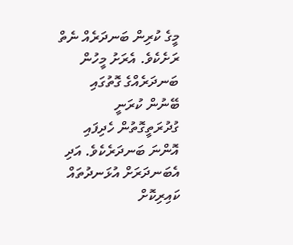މީގެ ކުރިން ބަނދަރެއް ނެތް ރަށެކެވެ. އެރަށު މީހުން ބަނދަރެއްގެ ގޮތުގައި ބޭނުން ކުރަނީ ގުދުރަތީގޮތުން ހެދިފައި އޮންނަ ބަނދަރެކެވެ. އަދި އެބަނދަރަށް އުޅަނދުތައް ކައިރިކޮށް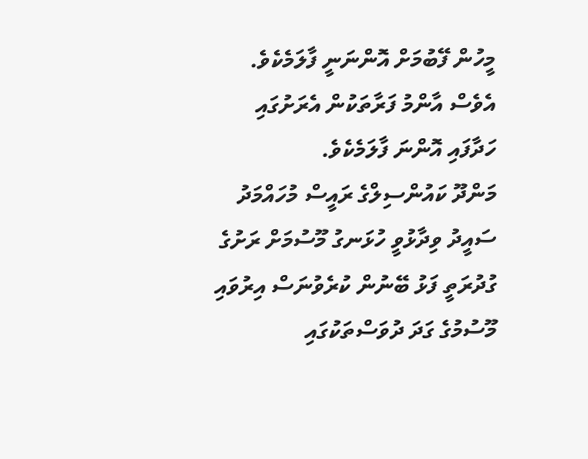މީހުން ފޭބުމަށް އޮންނަނީ ފާލަމެކެވެ. އެވެސް އާންމު ފަރާތަކުން އެރަށުގައި ހަދާފައި އޮންނަ ފާލަމެކެވެ.
މަންދޫ ކައުންސިލްގެ ރައީސް މުހައްމަދު ސައީދު ވިދާޅުވީ ހުޅަނގު މޫސުމަށް ރަށުގެ ގުދުރަތީ ފަޅު ބޭނުން ކުރެވުނަސް އިރުވައި މޫސުމުގެ ގަދަ ދުވަސްތަކުގައި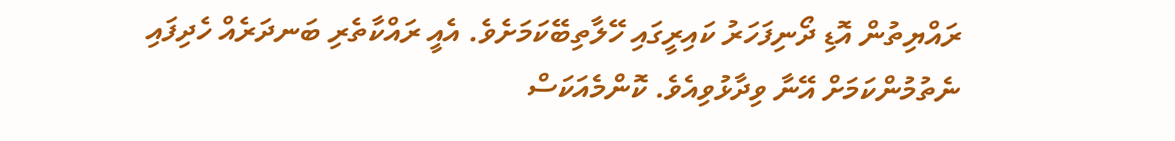ރައްޔިތުން އޮޑި ދޯނިފަހަރު ކައިރީގައި ހޭލާތިބޭކަމަށެވެ. އެއީ ރައްކާތެރި ބަނދަރެއް ހެދިފައި ނެތުމުންކަމަށް އޭނާ ވިދާޅުވިއެވެ. ކޮންމެއަކަސް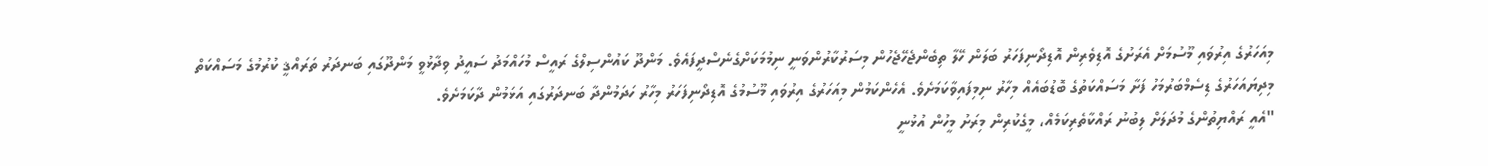މިއަހަރުގެ އިރުވައި މޫސުމަށް އެރަށުގެ އޮޑިވެރިން އޮޑިދޯނިފަހަރު ބަލަން ހޭލާ ތިބެންޖެހޭޖެހުން މިސަރުކާރުންވަނީ ނިމުމަކަށްގެނެސްދީފައެވެ. މަންދޫ ކައުންސިލްގެ ރައީސް މުހައްމަދު ސައީދު ވިދާޅުވީ މަންދޫގައި ބަނދަރު ތަރައްޤީ ކުރުމުގެ މަސައްކަތް މިދިޔައަހަރުގެ ޑިސެމްބަރުމަހު ފަށާ މަސައްކަތުގެ ބޮޑުބައެއް މިހާރު ނިމިފައިވާކަމަށެވެ. އެހެންކަމުން މިއަހަރުގެ އިރުވައި މޫސުމުގެ އޮޑިދޯނިފަހަރު މިހާރު ހަދަމުންދާ ބަނދަރުގައި އަޅަމުން ދާކަމަށެވެ.
"އެއީ ރައްޔިތުންގެ މުދަލަށް ލިބުނު ރައްކާތެރިކަމެއް، މީގެކުރިން މިރަށު މީހުން އުޅުނީ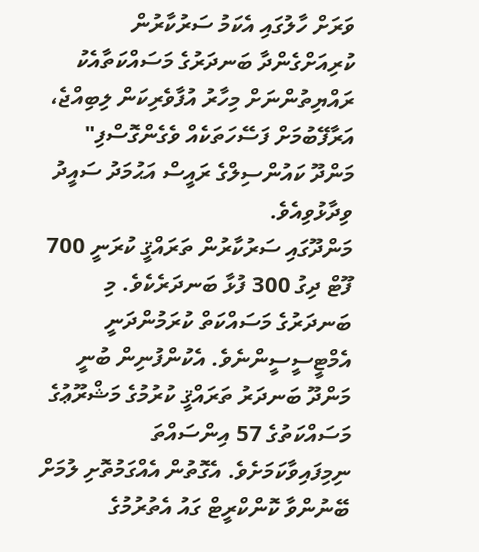ވަރަށް ހާލުގައި އެކަމު ސަރުކާރުން ކުރިއަށްގެންދާ ބަނދަރުގެ މަސައްކަތާއެކު ރައްޔިތުންނަށް މިހާރު އުފާވެރިކަން ލިބިއްޖެ، އަރާފޭބުމަށް ފަސޭހަތަކެއް ވެގެންގޮސްފި" މަންދޫ ކައުންސިލްގެ ރައީސް އަޙުމަދު ސައީދު ވިދާޅުވިއެވެ.
މަންދޫގައި ސަރުކާރުން ތަރައްޤީ ކުރަނީ 700 ފޫޓް ދިގު 300 ފުޅާ ބަނދަރެކެވެ. މި ބަނދަރުގެ މަސައްކަތް ކުރަމުންދަނީ އެމްޓީސީސީންނެވެ. އެކުންފުނިން ބުނީ މަންދޫ ބަނދަރު ތަރައްޤީ ކުރުމުގެ މަޝްރޫޢުގެ މަސައްކަތުގެ 57 އިންސައްތަ ނިމިފައިވާކަމަށެވެ. އެގޮތުން އެއްގަމުތޮށި ލުމަށް ބޭނުންވާ ކޮންކްރީޓް ގައު އެތުރުމުގެ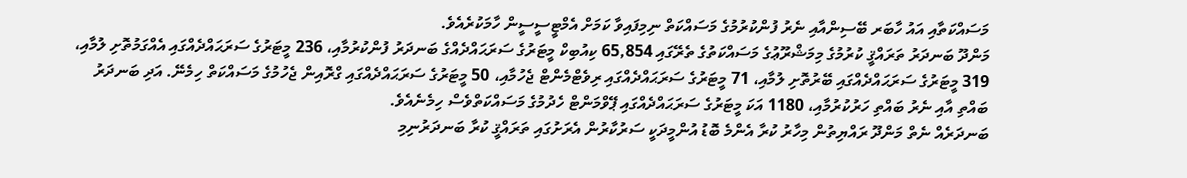މަސައްކަތާއި އައު ހާބަރ ބޭސިންއާއި ނެރު ފުންކުރުމުގެ މަސައްކަތް ނިމިފައިވާ ކަމަށް އެމްޓީސީސީން ހާމަކުރެއެވެ.
މަންދޫ ބަނދަރު ތަރައްޤީ ކުރުމުގެ މިމަޝްރޫޢުގެ މަސައްކަތުގެ ތެރޭގައި 65,854 ކިއުބިކް މީޓަރުގެ ސަރަޙައްދެއްގެ ބަނދަރު ފުންކުރުމާއި، 236 މީޓަރުގެ ސަރަޙައްދެއްގައި އެއްގަމުތޮށި ލުމާއި، 319 މީޓަރުގެ ސަރަޙައްދެއްގައި ބޭރުތޮށި ލުމާއި، 71 މީޓަރުގެ ސަރަޙައްދެއްގައި ރިވެޓްމެންޓް ޖެހުމާއި، 50 މީޓަރުގެ ސަރަޙައްދެއްގައި ގްރޮއިން ޖެހުމުގެ މަސައްކަތް ހިމެނޭ. އަދި ބަނދަރު ބައްތި އާއި ނެރު ބައްތި ހަރުކުރުމާއި، 1180 އަކަ މީޓަރުގެ ސަރަޙައްދެއްގައި ޕޭވްމަންޓް ހެދުމުގެ މަސައްކަތްވެސް ހިމެނެއެވެ.
ބަނދަރެއް ނެތް މަންދޫ ރައްޔިތުން މިހާރު ކުރާ އެންމެ ބޮޑު އުންމީދަކީ ސަރުކާރުން އެރަށުގައި ތަރައްޤީ ކުރާ ބަނދަރުނިމި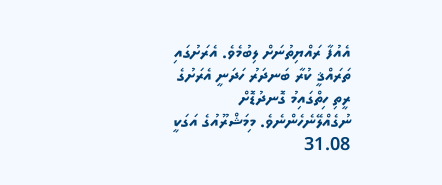އެއުފާ ރައްޔިތުނަށް ލިބުމެވެ. އެރަށުގައި ތަރައްޤީ ކުރާ ބަނދަރު ހަދަނީ އެރަށުގެ ރީތި ހިތްގައިމު ގޮނދުޑޮށް ނުގެއްލޭނެހެންނެވެ. މިމަޝްރޫއުގެ އަގަކީ 31.08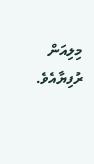މިލިއަން ރުފިޔާއެވެ.